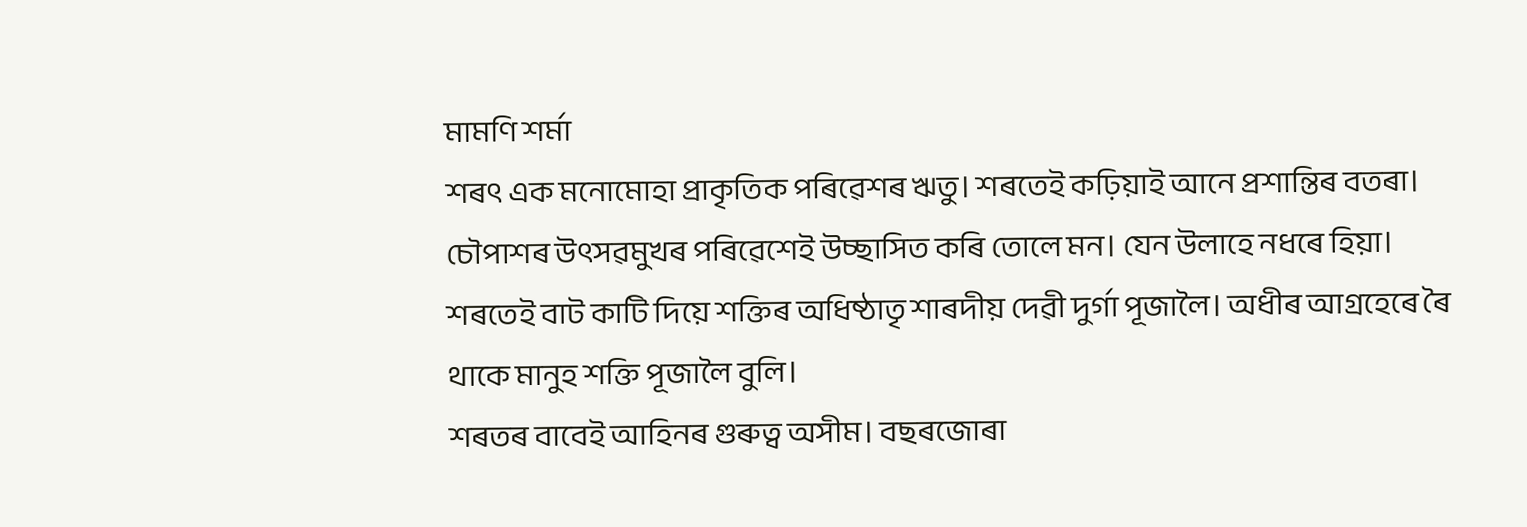মামণি শৰ্মা
শৰৎ এক মনোমোহা প্ৰাকৃতিক পৰিৱেশৰ ঋতু। শৰতেই কঢ়িয়াই আনে প্ৰশান্তিৰ বতৰা। চৌপাশৰ উৎসৱমুখৰ পৰিৱেশেই উচ্ছাসিত কৰি তোলে মন। যেন উলাহে নধৰে হিয়া। শৰতেই বাট কাটি দিয়ে শক্তিৰ অধিষ্ঠাতৃ শাৰদীয় দেৱী দুৰ্গা পূজালৈ। অধীৰ আগ্ৰহেৰে ৰৈ থাকে মানুহ শক্তি পূজালৈ বুলি।
শৰতৰ বাবেই আহিনৰ গুৰুত্ব অসীম। বছৰজোৰা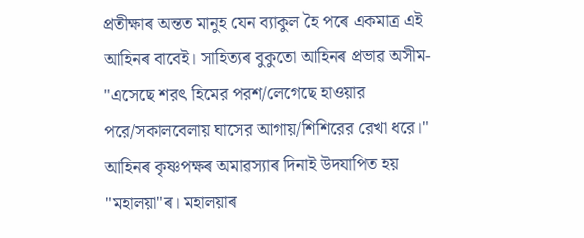প্ৰতীক্ষাৰ অন্তত মানুহ যেন ব্যাকুল হৈ পৰে একমাত্ৰ এই আহিনৰ বাবেই। সাহিত্যৰ বুকুতো আহিনৰ প্ৰভাৱ অসীম- "এসেছে শরৎ হিমের পরশ/লেগেছে হাওয়ার পরে/সকালবেলায় ঘাসের আগায়/শিশিরের রেখা ধরে।"
আহিনৰ কৃষ্ণপক্ষৰ অমাৱস্যাৰ দিনাই উদযাপিত হয় "মহালয়া"ৰ। মহালয়াৰ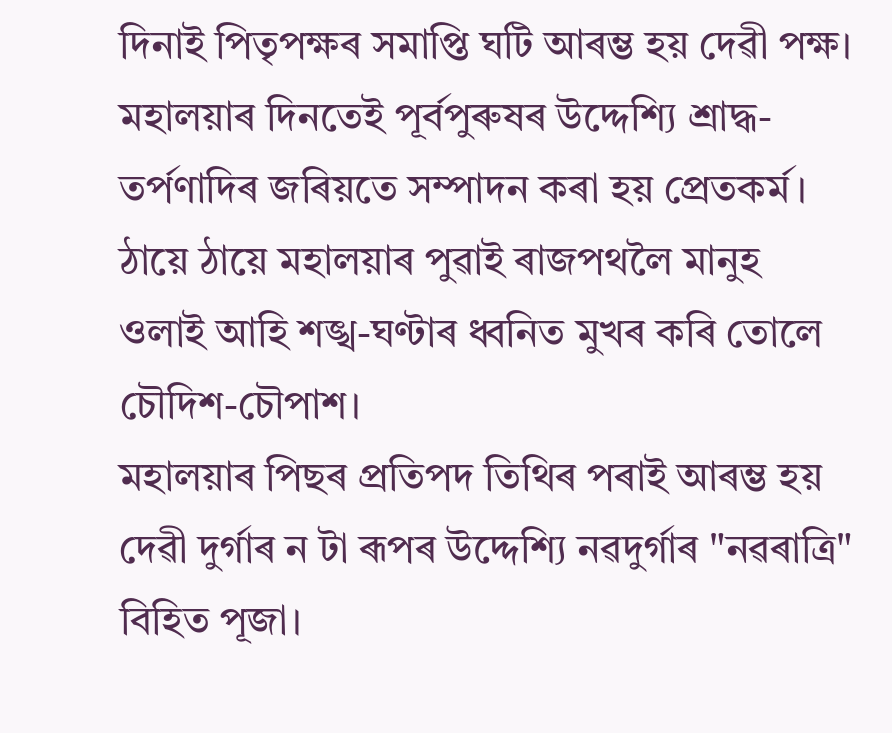দিনাই পিতৃপক্ষৰ সমাপ্তি ঘটি আৰম্ভ হয় দেৱী পক্ষ। মহালয়াৰ দিনতেই পূৰ্বপুৰুষৰ উদ্দেশ্যি শ্ৰাদ্ধ-তৰ্পণাদিৰ জৰিয়তে সম্পাদন কৰা হয় প্ৰেতকৰ্ম। ঠায়ে ঠায়ে মহালয়াৰ পুৱাই ৰাজপথলৈ মানুহ ওলাই আহি শঙ্খ-ঘণ্টাৰ ধ্বনিত মুখৰ কৰি তোলে চৌদিশ-চৌপাশ।
মহালয়াৰ পিছৰ প্ৰতিপদ তিথিৰ পৰাই আৰম্ভ হয় দেৱী দুৰ্গাৰ ন টা ৰূপৰ উদ্দেশ্যি নৱদুৰ্গাৰ "নৱৰাত্ৰি" বিহিত পূজা।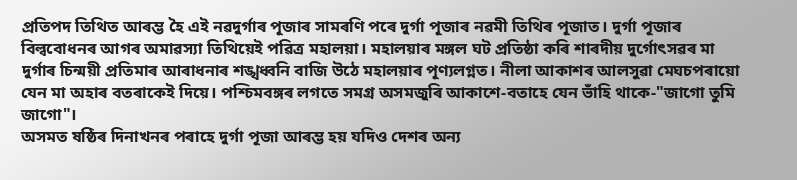প্ৰতিপদ তিথিত আৰম্ভ হৈ এই নৱদুৰ্গাৰ পূজাৰ সামৰণি পৰে দুৰ্গা পূজাৰ নৱমী তিথিৰ পূজাত। দুৰ্গা পূজাৰ বিল্ববোধনৰ আগৰ অমাৱস্যা তিথিয়েই পৱিত্ৰ মহালয়া। মহালয়াৰ মঙ্গল ঘট প্ৰতিষ্ঠা কৰি শাৰদীয় দুৰ্গোৎসৱৰ মা দুৰ্গাৰ চিন্ময়ী প্ৰতিমাৰ আৰাধনাৰ শঙ্খধ্বনি বাজি উঠে মহালয়াৰ পূণ্যলগ্নত। নীলা আকাশৰ আলসুৱা মেঘচপৰায়ো যেন মা অহাৰ বতৰাকেই দিয়ে। পশ্চিমবঙ্গৰ লগতে সমগ্ৰ অসমজুৰি আকাশে-বতাহে যেন ভাঁহি থাকে-"জাগো তুমি জাগো"।
অসমত ষষ্ঠিৰ দিনাখনৰ পৰাহে দুৰ্গা পূজা আৰম্ভ হয় যদিও দেশৰ অন্য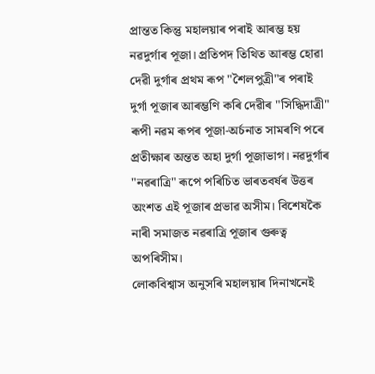প্ৰান্তত কিন্তু মহালয়াৰ পৰাই আৰম্ভ হয় নৱদুৰ্গাৰ পূজা। প্ৰতিপদ তিথিত আৰম্ভ হোৱা দেৱী দুৰ্গাৰ প্ৰথম ৰূপ "শৈলপুত্ৰী"ৰ পৰাই দুৰ্গা পূজাৰ আৰম্ভণি কৰি দেৱীৰ "সিদ্ধিদাত্ৰী" ৰূপী নৱম ৰূপৰ পূজা-অৰ্চনাত সামৰণি পৰে প্ৰতীক্ষাৰ অন্তত অহা দুৰ্গা পূজাভাগ। নৱদুৰ্গাৰ "নৱৰাত্ৰি" ৰূপে পৰিচিত ভাৰতবৰ্ষৰ উত্তৰ অংশত এই পূজাৰ প্ৰভাৱ অসীম। বিশেষকৈ নাৰী সমাজত নৱৰাত্ৰি পূজাৰ গুৰুত্ব অপৰিসীম।
লোকবিশ্বাস অনুসৰি মহালয়াৰ দিনাখনেই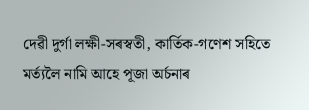দেৱী দুৰ্গা লক্ষী-সৰস্বতী, কাৰ্তিক-গণেশ সহিতে মৰ্ত্যলৈ নামি আহে পূজা অৰ্চনাৰ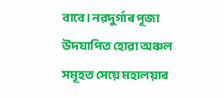বাবে। নৱদুৰ্গাৰ পূজা উদযাপিত হোৱা অঞ্চল সমূহত সেয়ে মহালয়াৰ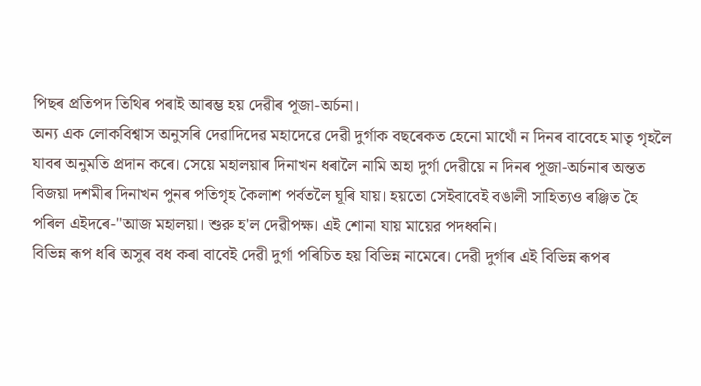পিছৰ প্ৰতিপদ তিথিৰ পৰাই আৰম্ভ হয় দেৱীৰ পূজা-অৰ্চনা।
অন্য এক লোকবিশ্বাস অনুসৰি দেৱাদিদেৱ মহাদেৱে দেৱী দুৰ্গাক বছৰেকত হেনো মাথোঁ ন দিনৰ বাবেহে মাতৃ গৃহলৈ যাবৰ অনুমতি প্ৰদান কৰে। সেয়ে মহালয়াৰ দিনাখন ধৰালৈ নামি অহা দুৰ্গা দেৱীয়ে ন দিনৰ পূজা-অৰ্চনাৰ অন্তত বিজয়া দশমীৰ দিনাখন পুনৰ পতিগৃহ কৈলাশ পৰ্বতলৈ ঘূৰি যায়। হয়তো সেইবাবেই বঙালী সাহিত্যও ৰঞ্জিত হৈ পৰিল এইদৰে-"আজ মহালয়া। শুরু হ'ল দেৱীপক্ষ। এই শোনা যায় মায়ের পদধ্বনি।
বিভিন্ন ৰূপ ধৰি অসুৰ বধ কৰা বাবেই দেৱী দুৰ্গা পৰিচিত হয় বিভিন্ন নামেৰে। দেৱী দুৰ্গাৰ এই বিভিন্ন ৰূপৰ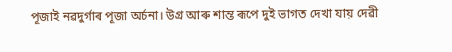পূজাই নৱদুৰ্গাৰ পূজা অৰ্চনা। উগ্ৰ আৰু শান্ত ৰূপে দুই ভাগত দেখা যায় দেৱী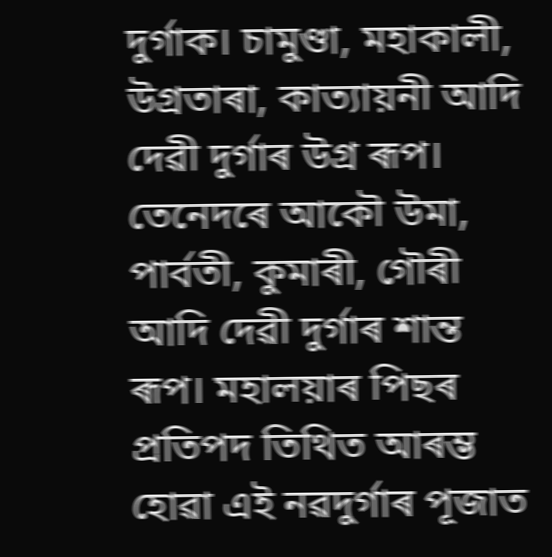দুৰ্গাক। চামুণ্ডা, মহাকালী, উগ্ৰতাৰা, কাত্যায়নী আদি দেৱী দুৰ্গাৰ উগ্ৰ ৰূপ। তেনেদৰে আকৌ উমা, পাৰ্বতী, কুমাৰী, গৌৰী আদি দেৱী দুৰ্গাৰ শান্ত ৰূপ। মহালয়াৰ পিছৰ প্ৰতিপদ তিথিত আৰম্ভ হোৱা এই নৱদুৰ্গাৰ পূজাত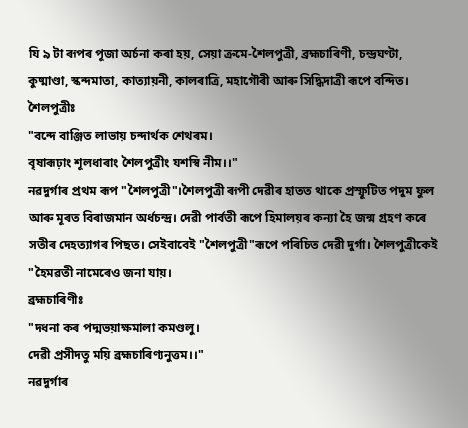যি ৯ টা ৰূপৰ পূজা অৰ্চনা কৰা হয়, সেয়া ক্ৰমে-শৈলপুত্ৰী, ব্ৰহ্মচাৰিণী, চন্দ্ৰঘণ্টা, কুষ্মাণ্ডা, স্কন্দমাতা, কাত্যায়নী, কালৰাত্ৰি, মহাগৌৰী আৰু সিদ্ধিদাত্ৰী ৰূপে বন্দিত।
শৈলপুত্ৰীঃ
"বন্দে বাঞ্জিত লাভায় চন্দাৰ্থক শেথৰম।
বৃষাৰূঢ়াং শূলধাৰাং শৈলপুত্ৰীং যশস্বি নীম।।"
নৱদুৰ্গাৰ প্ৰথম ৰূপ "শৈলপুত্ৰী"।শৈলপুত্ৰী ৰূপী দেৱীৰ হাতত থাকে প্ৰস্ফূটিত পদুম ফুল আৰু মূৰত বিৰাজমান অৰ্ধচন্দ্ৰ। দেৱী পাৰ্বতী ৰূপে হিমালয়ৰ কন্যা হৈ জন্ম গ্ৰহণ কৰে সতীৰ দেহত্যাগৰ পিছত। সেইবাবেই "শৈলপুত্ৰী"ৰূপে পৰিচিত দেৱী দুৰ্গা। শৈলপুত্ৰীকেই "হৈমৱতী নামেৰেও জনা যায়।
ব্ৰহ্মচাৰিণীঃ
"দধনা কৰ পদ্মভয়াক্ষমালা কমণ্ডলু।
দেৱী প্ৰসীদতু ময়ি ব্ৰহ্মচাৰিণ্যনুত্তম।।"
নৱদুৰ্গাৰ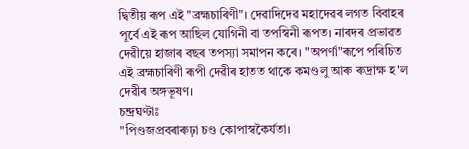দ্বিতীয় ৰূপ এই "ব্ৰহ্মচাৰিণী"। দেৱাদিদেৱ মহাদেৱৰ লগত বিবাহৰ পূৰ্বে এই ৰূপ আছিল যোগিনী বা তপস্বিনী ৰূপত। নাৰদৰ প্ৰভাৱত দেৱীয়ে হাজাৰ বছৰ তপস্যা সমাপন কৰে। "অপৰ্ণা"ৰূপে পৰিচিত এই ব্ৰহ্মচাৰিণী ৰূপী দেৱীৰ হাতত থাকে কমণ্ডলু আৰু ৰুদ্ৰাক্ষ হ'ল দেৱীৰ অঙ্গভূষণ।
চন্দ্ৰঘণ্টাঃ
"পিণ্ডজপ্ৰবৰাৰুঢ়া চণ্ড কোপাস্বকৈৰ্যতা।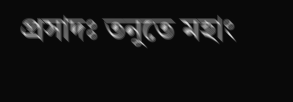প্ৰসাদঃ তনুতে মহাং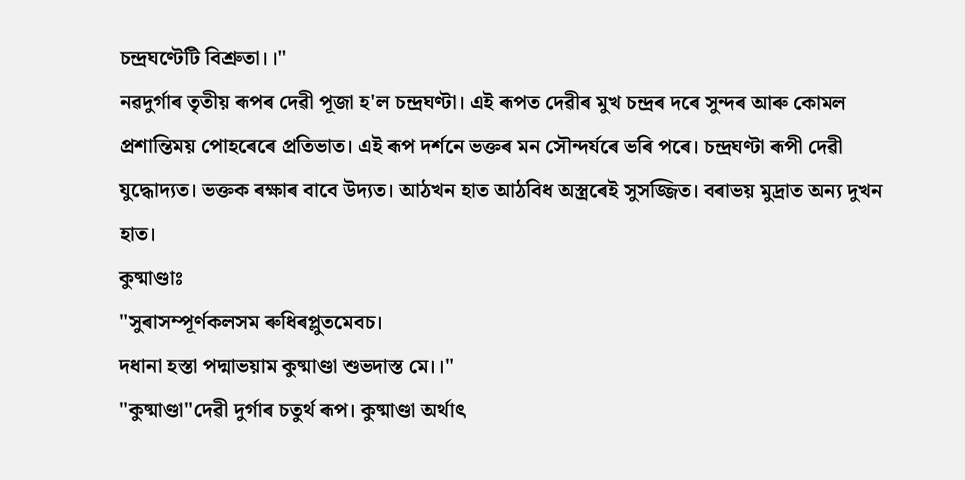চন্দ্ৰঘণ্টেটি বিশ্ৰুতা।।"
নৱদুৰ্গাৰ তৃতীয় ৰূপৰ দেৱী পূজা হ'ল চন্দ্ৰঘণ্টা। এই ৰূপত দেৱীৰ মুখ চন্দ্ৰৰ দৰে সুন্দৰ আৰু কোমল প্ৰশান্তিময় পোহৰেৰে প্ৰতিভাত। এই ৰূপ দৰ্শনে ভক্তৰ মন সৌন্দৰ্যৰে ভৰি পৰে। চন্দ্ৰঘণ্টা ৰূপী দেৱী যুদ্ধোদ্যত। ভক্তক ৰক্ষাৰ বাবে উদ্যত। আঠখন হাত আঠবিধ অস্ত্ৰৰেই সুসজ্জিত। বৰাভয় মুদ্ৰাত অন্য দুখন হাত।
কুষ্মাণ্ডাঃ
"সুৰাসম্পূৰ্ণকলসম ৰুধিৰপ্লুতমেবচ।
দধানা হস্তা পদ্মাভয়াম কুষ্মাণ্ডা শুভদাস্ত মে।।"
"কুষ্মাণ্ডা"দেৱী দুৰ্গাৰ চতুৰ্থ ৰূপ। কুষ্মাণ্ডা অৰ্থাৎ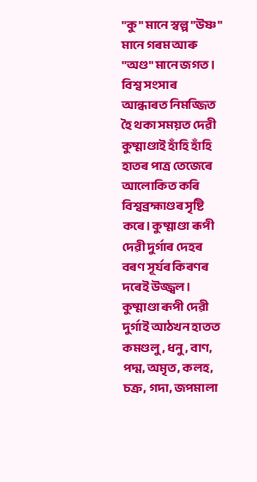"কু" মানে স্বল্প "উষ্ণ" মানে গৰম আৰু "অণ্ড" মানে জগত। বিশ্ব সংসাৰ আন্ধাৰত নিমজ্জিত হৈ থকা সময়ত দেৱী কুষ্মাণ্ডাই হাঁহি হাঁহি হাতৰ পাত্ৰ তেজেৰে আলোকিত কৰি বিশ্বব্ৰহ্মাণ্ডৰ সৃষ্টি কৰে। কুষ্মাণ্ডা ৰূপী দেৱী দুৰ্গাৰ দেহৰ বৰণ সূৰ্যৰ কিৰণৰ দৰেই উজ্জ্বল। কুষ্মাণ্ডা ৰূপী দেৱী দুৰ্গাই আঠখন হাতত কমণ্ডলু, ধনু, বাণ, পদ্ম, অমৃত, কলহ, চক্ৰ, গদা, জপমালা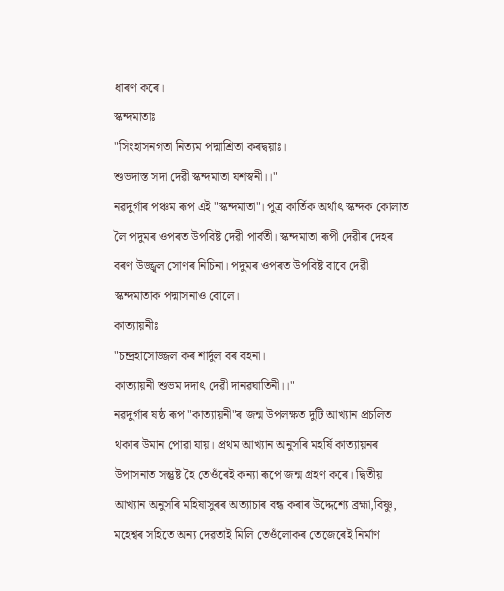ধাৰণ কৰে।
স্কন্দমাতাঃ
"সিংহাসনগতা নিত্যম পদ্মাশ্ৰিতা কৰদ্বয়াঃ।
শুভদাস্ত সদা দেৱী স্কন্দমাতা যশস্বনী।।"
নৱদুৰ্গাৰ পঞ্চম ৰূপ এই "স্কন্দমাতা"। পুত্ৰ কাৰ্তিক অৰ্থাৎ স্কন্দক কোলাত লৈ পদুমৰ ওপৰত উপবিষ্ট দেৱী পাৰ্বতী। স্কন্দমাতা ৰূপী দেৱীৰ দেহৰ বৰণ উজ্জ্বল সোণৰ নিচিনা। পদুমৰ ওপৰত উপবিষ্ট বাবে দেৱী স্কন্দমাতাক পদ্মাসনাও বোলে।
কাত্যায়নীঃ
"চন্দ্ৰহাসোজ্জল কৰ শাৰ্দুল বৰ বহনা।
কাত্যায়নী শুভম দদাৎ দেৱী দানৱঘাতিনী।।"
নৱদুৰ্গাৰ ষষ্ঠ ৰূপ "কাত্যায়নী"ৰ জন্ম উপলক্ষত দুটি আখ্যান প্ৰচলিত থকাৰ উমান পোৱা যায়। প্ৰথম আখ্যান অনুসৰি মহৰ্ষি কাত্যায়নৰ উপাসনাত সন্তুষ্ট হৈ তেওঁৰেই কন্যা ৰূপে জন্ম গ্ৰহণ কৰে। দ্বিতীয় আখ্যান অনুসৰি মহিষাসুৰৰ অত্যাচাৰ বন্ধ কৰাৰ উদ্দেশ্যে ব্ৰহ্মা,বিষ্ণু, মহেশ্বৰ সহিতে অন্য দেৱতাই মিলি তেওঁলোকৰ তেজেৰেই নিৰ্মাণ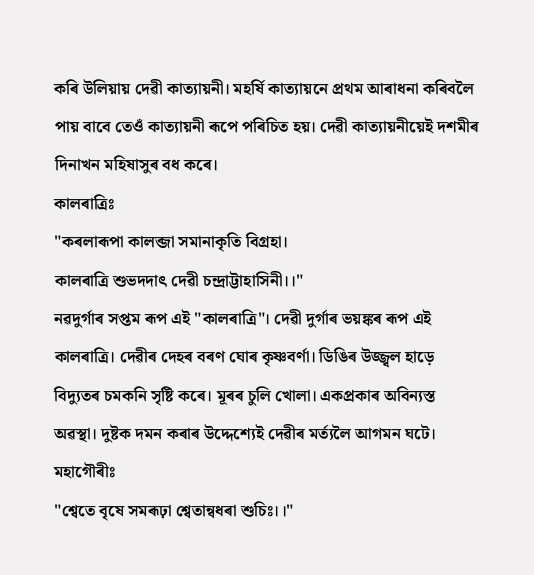কৰি উলিয়ায় দেৱী কাত্যায়নী। মহৰ্ষি কাত্যায়নে প্ৰথম আৰাধনা কৰিবলৈ পায় বাবে তেওঁ কাত্যায়নী ৰূপে পৰিচিত হয়। দেৱী কাত্যায়নীয়েই দশমীৰ দিনাখন মহিষাসুৰ বধ কৰে।
কালৰাত্ৰিঃ
"কৰলাৰূপা কালব্জা সমানাকৃতি বিগ্ৰহা।
কালৰাত্ৰি শুভদদাৎ দেৱী চন্দ্ৰাট্টাহাসিনী।।"
নৱদুৰ্গাৰ সপ্তম ৰূপ এই "কালৰাত্ৰি"। দেৱী দুৰ্গাৰ ভয়ঙ্কৰ ৰূপ এই কালৰাত্ৰি। দেৱীৰ দেহৰ বৰণ ঘোৰ কৃষ্ণবৰ্ণা। ডিঙিৰ উজ্জ্বল হাড়ে বিদ্যুতৰ চমকনি সৃষ্টি কৰে। মূৰৰ চুলি খোলা। একপ্ৰকাৰ অবিন্যস্ত অৱস্থা। দুষ্টক দমন কৰাৰ উদ্দেশ্যেই দেৱীৰ মৰ্ত্যলৈ আগমন ঘটে।
মহাগৌৰীঃ
"শ্বেতে বৃষে সমৰূঢ়া শ্বেতান্বধৰা শুচিঃ।।"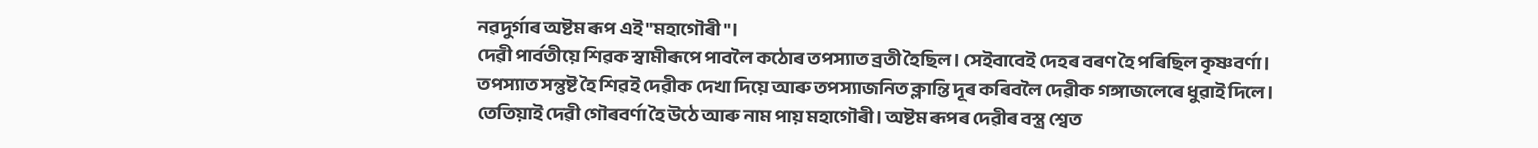নৱদুৰ্গাৰ অষ্টম ৰূপ এই "মহাগৌৰী"।
দেৱী পাৰ্বতীয়ে শিৱক স্বামীৰূপে পাবলৈ কঠোৰ তপস্যাত ব্ৰতী হৈছিল। সেইবাবেই দেহৰ বৰণ হৈ পৰিছিল কৃষ্ণবৰ্ণা। তপস্যাত সন্তুষ্ট হৈ শিৱই দেৱীক দেখা দিয়ে আৰু তপস্যাজনিত ক্লান্তি দূৰ কৰিবলৈ দেৱীক গঙ্গাজলেৰে ধুৱাই দিলে। তেতিয়াই দেৱী গৌৰবৰ্ণা হৈ উঠে আৰু নাম পায় মহাগৌৰী। অষ্টম ৰূপৰ দেৱীৰ বস্ত্ৰ শ্বেত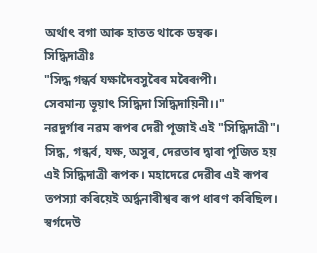অৰ্থাৎ বগা আৰু হাতত থাকে ডম্বৰু।
সিদ্ধিদাত্ৰীঃ
"সিদ্ধ গন্ধৰ্ব যক্ষাদৈবসুৰৈৰ মৰৈৰূপী।
সেবমান্য ভূয়াৎ সিদ্ধিদা সিদ্ধিদায়িনী।।"
নৱদুৰ্গাৰ নৱম ৰূপৰ দেৱী পূজাই এই "সিদ্ধিদাত্ৰী"। সিদ্ধ, গন্ধৰ্ব, যক্ষ, অসুৰ, দেৱতাৰ দ্বাৰা পূজিত হয় এই সিদ্ধিদাত্ৰী ৰূপক। মহাদেৱে দেৱীৰ এই ৰূপৰ তপস্যা কৰিয়েই অৰ্দ্ধনাৰীশ্বৰ ৰূপ ধাৰণ কৰিছিল।
স্বৰ্গদেউ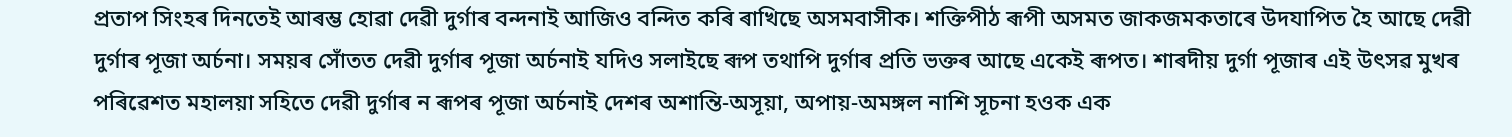প্ৰতাপ সিংহৰ দিনতেই আৰম্ভ হোৱা দেৱী দুৰ্গাৰ বন্দনাই আজিও বন্দিত কৰি ৰাখিছে অসমবাসীক। শক্তিপীঠ ৰূপী অসমত জাকজমকতাৰে উদযাপিত হৈ আছে দেৱী দুৰ্গাৰ পূজা অৰ্চনা। সময়ৰ সোঁতত দেৱী দুৰ্গাৰ পূজা অৰ্চনাই যদিও সলাইছে ৰূপ তথাপি দুৰ্গাৰ প্ৰতি ভক্তৰ আছে একেই ৰূপত। শাৰদীয় দুৰ্গা পূজাৰ এই উৎসৱ মুখৰ পৰিৱেশত মহালয়া সহিতে দেৱী দুৰ্গাৰ ন ৰূপৰ পূজা অৰ্চনাই দেশৰ অশান্তি-অসূয়া, অপায়-অমঙ্গল নাশি সূচনা হওক এক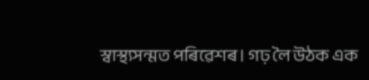স্বাস্থ্যসন্মত পৰিৱেশৰ। গঢ় লৈ উঠক এক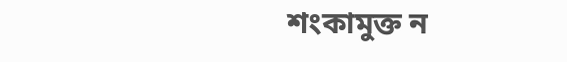শংকামুক্ত ন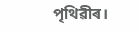পৃথিৱীৰ।